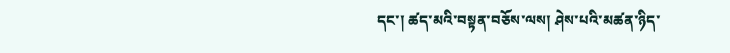དང་། ཚད་མའི་བསྟན་བཅོས་ལས། ཤེས་པའི་མཚན་ཉིད་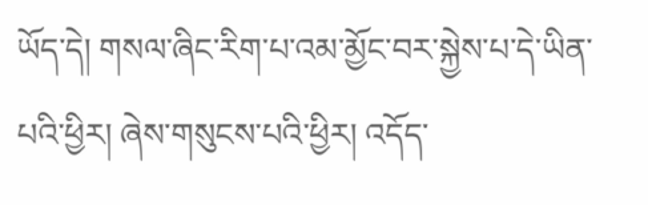ཡོད་དེ། གསལ་ཞིང་རིག་པ་འམ་མྱོང་བར་སྐྱེས་པ་དེ་ཡིན་པའི་ཕྱིར། ཞེས་གསུངས་པའི་ཕྱིར། འདོད་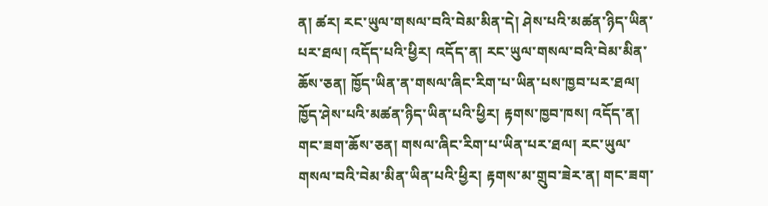ན། ཚར། རང་ཡུལ་གསལ་བའི་བེམ་མིན་དེ། ཤེས་པའི་མཚན་ཉིད་ཡིན་པར་ཐལ། འདོད་པའི་ཕྱིར། འདོད་ན། རང་ཡུལ་གསལ་བའི་བེམ་མིན་ཆོས་ཅན། ཁྱོད་ཡིན་ན་གསལ་ཞིང་རིག་པ་ཡིན་པས་ཁྱབ་པར་ཐལ། ཁྱོད་ཤེས་པའི་མཚན་ཉིད་ཡིན་པའི་ཕྱིར། རྟགས་ཁྱབ་ཁས། འདོད་ན། གང་ཟག་ཆོས་ཅན། གསལ་ཞིང་རིག་པ་ཡིན་པར་ཐལ། རང་ཡུལ་གསལ་བའི་བེམ་མིན་ཡིན་པའི་ཕྱིར། རྟགས་མ་གྲུབ་ཟེར་ན། གང་ཟག་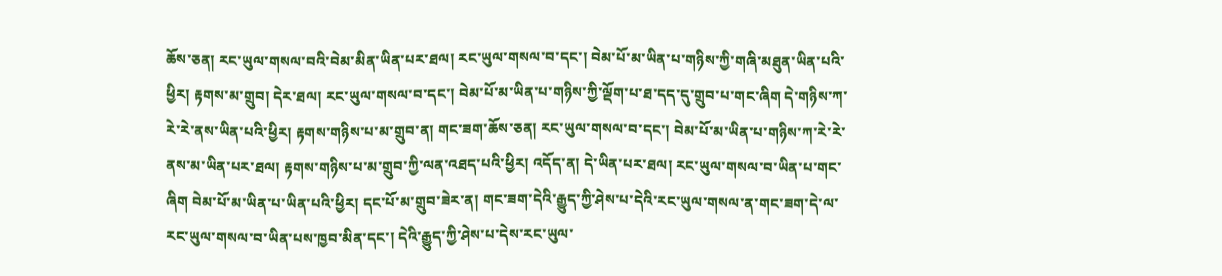ཆོས་ཅན། རང་ཡུལ་གསལ་བའི་བེམ་མིན་ཡིན་པར་ཐལ། རང་ཡུལ་གསལ་བ་དང་། བེམ་པོ་མ་ཡིན་པ་གཉིས་ཀྱི་གཞི་མཐུན་ཡིན་པའི་ཕྱིར། རྟགས་མ་གྲུབ། དེར་ཐལ། རང་ཡུལ་གསལ་བ་དང་། བེམ་པོ་མ་ཡིན་པ་གཉིས་ཀྱི་ལྡོག་པ་ཐ་དད་དུ་གྲུབ་པ་གང་ཞིག དེ་གཉིས་ཀ་རེ་རེ་ནས་ཡིན་པའི་ཕྱིར། རྟགས་གཉིས་པ་མ་གྲུབ་ན། གང་ཟག་ཆོས་ཅན། རང་ཡུལ་གསལ་བ་དང་། བེམ་པོ་མ་ཡིན་པ་གཉིས་ཀ་རེ་རེ་ནས་མ་ཡིན་པར་ཐལ། རྟགས་གཉིས་པ་མ་གྲུབ་ཀྱི་ལན་འཐད་པའི་ཕྱིར། འདོད་ན། དེ་ཡིན་པར་ཐལ། རང་ཡུལ་གསལ་བ་ཡིན་པ་གང་ཞིག བེམ་པོ་མ་ཡིན་པ་ཡིན་པའི་ཕྱིར། དང་པོ་མ་གྲུབ་ཟེར་ན། གང་ཟག་དེའི་རྒྱུད་ཀྱི་ཤེས་པ་དེའི་རང་ཡུལ་གསལ་ན་གང་ཟག་དེ་ལ་རང་ཡུལ་གསལ་བ་ཡིན་པས་ཁྱབ་མིན་དང་། དེའི་རྒྱུད་ཀྱི་ཤེས་པ་དེས་རང་ཡུལ་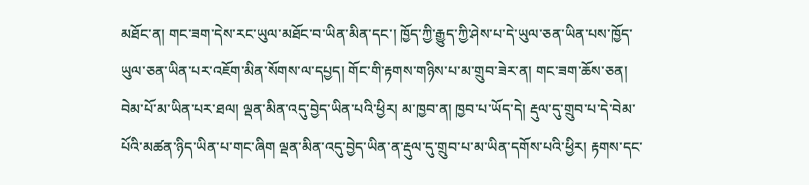མཐོང་ན། གང་ཟག་དེས་རང་ཡུལ་མཐོང་བ་ཡིན་མིན་དང་། ཁྱོད་ཀྱི་རྒྱུད་ཀྱི་ཤེས་པ་དེ་ཡུལ་ཅན་ཡིན་པས་ཁྱོད་ཡུལ་ཅན་ཡིན་པར་འཇོག་མིན་སོགས་ལ་དཔྱད། གོང་གི་རྟགས་གཉིས་པ་མ་གྲུབ་ཟེར་ན། གང་ཟག་ཆོས་ཅན། བེམ་པོ་མ་ཡིན་པར་ཐལ། ལྡན་མིན་འདུ་བྱེད་ཡིན་པའི་ཕྱིར། མ་ཁྱབ་ན། ཁྱབ་པ་ཡོད་དེ། རྡུལ་དུ་གྲུབ་པ་དེ་བེམ་པོའི་མཚན་ཉིད་ཡིན་པ་གང་ཞིག ལྡན་མིན་འདུ་བྱེད་ཡིན་ན་རྡུལ་དུ་གྲུབ་པ་མ་ཡིན་དགོས་པའི་ཕྱིར། རྟགས་དང་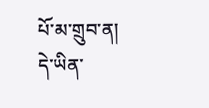པོ་མ་གྲུབ་ན། དེ་ཡིན་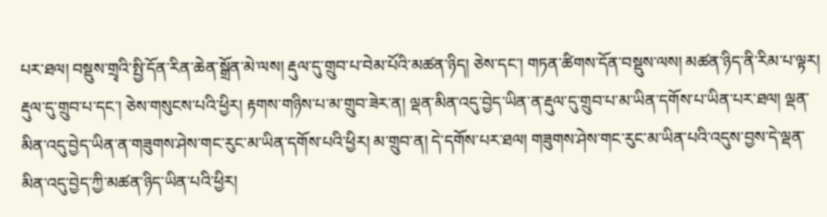པར་ཐལ། བསྡུས་གྲྭའི་སྤྱི་དོན་རིན་ཆེན་སྒྲོན་མེ་ལས། རྡུལ་དུ་གྲུབ་པ་བེམ་པོའི་མཚན་ཉིད། ཅེས་དང་། གཏན་ཚིགས་དོན་བསྡུས་ལས། མཚན་ཉིད་ནི་རིམ་པ་ལྟར། རྡུལ་དུ་གྲུབ་པ་དང་། ཅེས་གསུངས་པའི་ཕྱིར། རྟགས་གཉིས་པ་མ་གྲུབ་ཟེར་ན། ལྡན་མིན་འདུ་བྱེད་ཡིན་ན་རྡུལ་དུ་གྲུབ་པ་མ་ཡིན་དགོས་པ་ཡིན་པར་ཐལ། ལྡན་མིན་འདུ་བྱེད་ཡིན་ན་གཟུགས་ཤེས་གང་རུང་མ་ཡིན་དགོས་པའི་ཕྱིར། མ་གྲུབ་ན། དེ་དགོས་པར་ཐལ། གཟུགས་ཤེས་གང་རུང་མ་ཡིན་པའི་འདུས་བྱས་དེ་ལྡན་མིན་འདུ་བྱེད་ཀྱི་མཚན་ཉིད་ཡིན་པའི་ཕྱིར།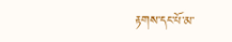རྟགས་དང་པོ་མ་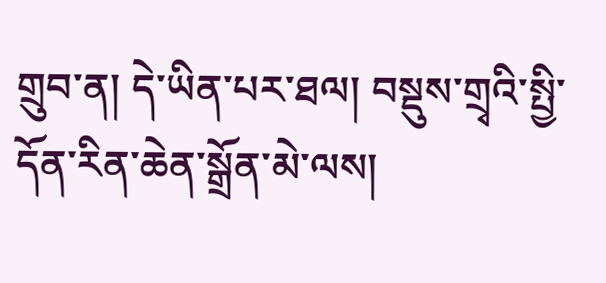གྲུབ་ན། དེ་ཡིན་པར་ཐལ། བསྡུས་གྲྭའི་སྤྱི་དོན་རིན་ཆེན་སྒྲོན་མེ་ལས།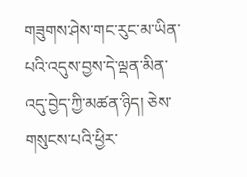གཟུགས་ཤེས་གང་རུང་མ་ཡིན་པའི་འདུས་བྱས་དེ་ལྡན་མིན་འདུ་བྱེད་ཀྱི་མཚན་ཉིད། ཅེས་གསུངས་པའི་ཕྱིར་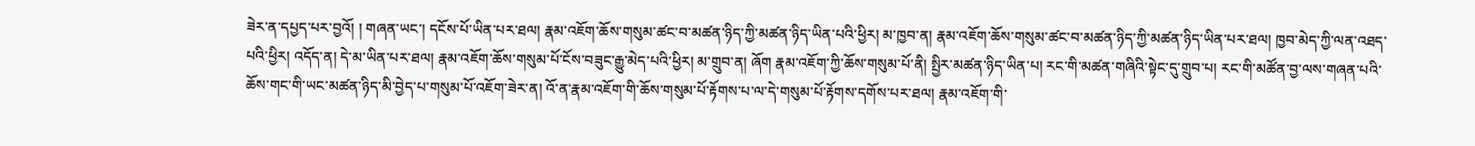ཟེར་ན་དཔྱད་པར་བྱའོ། ། གཞན་ཡང་། དངོས་པོ་ཡིན་པར་ཐལ། རྣམ་འཇོག་ཆོས་གསུམ་ཚང་བ་མཚན་ཉིད་ཀྱི་མཚན་ཉིད་ཡིན་པའི་ཕྱིར། མ་ཁྱབ་ན། རྣམ་འཇོག་ཆོས་གསུམ་ཚང་བ་མཚན་ཉིད་ཀྱི་མཚན་ཉིད་ཡིན་པར་ཐལ། ཁྱབ་མེད་ཀྱི་ལན་འཐད་པའི་ཕྱིར། འདོད་ན། དེ་མ་ཡིན་པར་ཐལ། རྣམ་འཇོག་ཆོས་གསུམ་པོ་ངོས་བཟུང་རྒྱུ་མེད་པའི་ཕྱིར། མ་གྲུབ་ན། ཞོག རྣམ་འཇོག་ཀྱི་ཆོས་གསུམ་པོ་ནི། སྤྱིར་མཚན་ཉིད་ཡིན་པ། རང་གི་མཚན་གཞིའི་སྟེང་དུ་གྲུབ་པ། རང་གི་མཚོན་བྱ་ལས་གཞན་པའི་ཆོས་གང་གི་ཡང་མཚན་ཉིད་མི་བྱེད་པ་གསུམ་པོ་འཇོག་ཟེར་ན། འོ་ན་རྣམ་འཇོག་གི་ཆོས་གསུམ་པོ་རྟོགས་པ་ལ་དེ་གསུམ་པོ་རྟོགས་དགོས་པར་ཐལ། རྣམ་འཇོག་གི་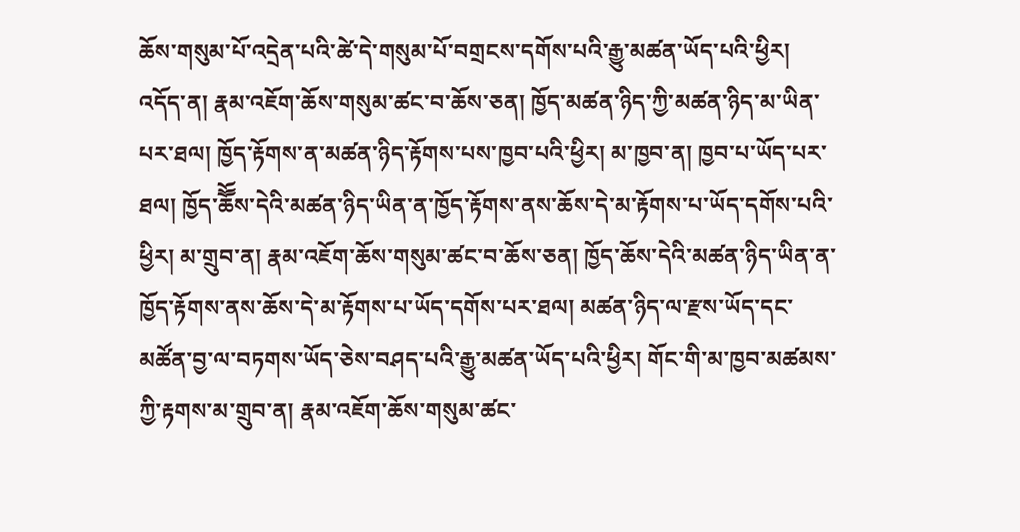ཆོས་གསུམ་པོ་འདྲེན་པའི་ཚེ་དེ་གསུམ་པོ་བགྲངས་དགོས་པའི་རྒྱུ་མཚན་ཡོད་པའི་ཕྱིར། འདོད་ན། རྣམ་འཇོག་ཆོས་གསུམ་ཚང་བ་ཆོས་ཅན། ཁྱོད་མཚན་ཉིད་ཀྱི་མཚན་ཉིད་མ་ཡིན་པར་ཐལ། ཁྱོད་རྟོགས་ན་མཚན་ཉིད་རྟོགས་པས་ཁྱབ་པའི་ཕྱིར། མ་ཁྱབ་ན། ཁྱབ་པ་ཡོད་པར་ཐལ། ཁྱོད་ཆཽོས་དེའི་མཚན་ཉིད་ཡིན་ན་ཁྱོད་རྟོགས་ནས་ཆོས་དེ་མ་རྟོགས་པ་ཡོད་དགོས་པའི་ཕྱིར། མ་གྲུབ་ན། རྣམ་འཇོག་ཆོས་གསུམ་ཚང་བ་ཆོས་ཅན། ཁྱོད་ཆོས་དེའི་མཚན་ཉིད་ཡིན་ན་ཁྱོད་རྟོགས་ནས་ཆོས་དེ་མ་རྟོགས་པ་ཡོད་དགོས་པར་ཐལ། མཚན་ཉིད་ལ་རྫས་ཡོད་དང་མཚོན་བྱ་ལ་བཏགས་ཡོད་ཅེས་བཤད་པའི་རྒྱུ་མཚན་ཡོད་པའི་ཕྱིར། གོང་གི་མ་ཁྱབ་མཚམས་ཀྱི་རྟགས་མ་གྲུབ་ན། རྣམ་འཇོག་ཆོས་གསུམ་ཚང་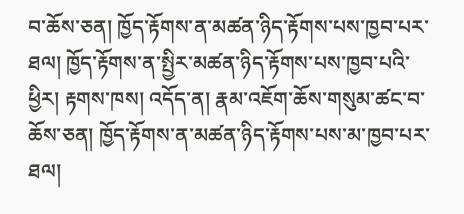བ་ཆོས་ཅན། ཁྱོད་རྟོགས་ན་མཚན་ཉིད་རྟོགས་པས་ཁྱབ་པར་ཐལ། ཁྱོད་རྟོགས་ན་སྤྱིར་མཚན་ཉིད་རྟོགས་པས་ཁྱབ་པའི་ཕྱིར། རྟགས་ཁས། འདོད་ན། རྣམ་འཇོག་ཆོས་གསུམ་ཚང་བ་ཆོས་ཅན། ཁྱོད་རྟོགས་ན་མཚན་ཉིད་རྟོགས་པས་མ་ཁྱབ་པར་ཐལ།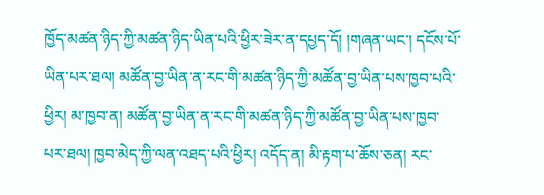ཁྱོད་མཚན་ཉིད་ཀྱི་མཚན་ཉིད་ཡིན་པའི་ཕྱིར་ཟེར་ན་དཔྱད་དོ། །གཞན་ཡང་། དངོས་པོ་ཡིན་པར་ཐལ། མཚོན་བྱ་ཡིན་ན་རང་གི་མཚན་ཉིད་ཀྱི་མཚོན་བྱ་ཡིན་པས་ཁྱབ་པའི་ཕྱིར། མ་ཁྱབ་ན། མཚོན་བྱ་ཡིན་ན་རང་གི་མཚན་ཉིད་ཀྱི་མཚོན་བྱ་ཡིན་པས་ཁྱབ་པར་ཐལ། ཁྱབ་མེད་ཀྱི་ལན་འཐད་པའི་ཕྱིར། འདོད་ན། མི་རྟག་པ་ཆོས་ཅན། རང་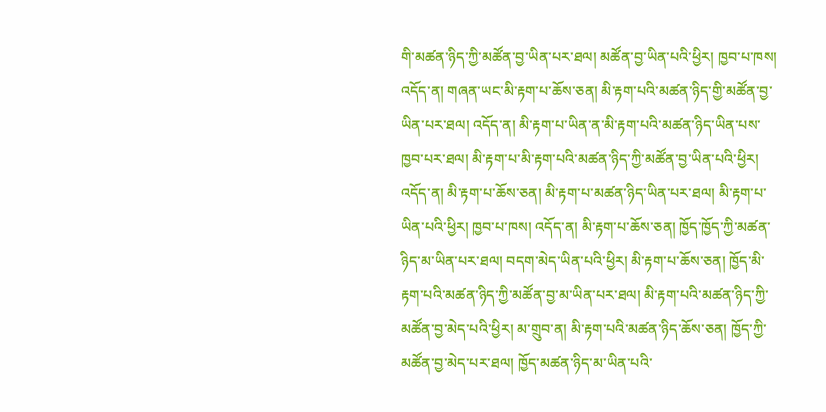གི་མཚན་ཉིད་ཀྱི་མཚོན་བྱ་ཡིན་པར་ཐལ། མཚོན་བྱ་ཡིན་པའི་ཕྱིར། ཁྱབ་པ་ཁས། འདོད་ན། གཞན་ཡང་མི་རྟག་པ་ཆོས་ཅན། མི་རྟག་པའི་མཚན་ཉིད་གྱི་མཚོན་བྱ་ཡིན་པར་ཐལ། འདོད་ན། མི་རྟག་པ་ཡིན་ན་མི་རྟག་པའི་མཚན་ཉིད་ཡིན་པས་ཁྱབ་པར་ཐལ། མི་རྟག་པ་མི་རྟག་པའི་མཚན་ཉིད་ཀྱི་མཚོན་བྱ་ཡིན་པའི་ཕྱིར། འདོད་ན། མི་རྟག་པ་ཆོས་ཅན། མི་རྟག་པ་མཚན་ཉིད་ཡིན་པར་ཐལ། མི་རྟག་པ་ཡིན་པའི་ཕྱིར། ཁྱབ་པ་ཁས། འདོད་ན། མི་རྟག་པ་ཆོས་ཅན། ཁྱོད་ཁྱོད་ཀྱི་མཚན་ཉིད་མ་ཡིན་པར་ཐལ། བདག་མེད་ཡིན་པའི་ཕྱིར། མི་རྟག་པ་ཆོས་ཅན། ཁྱོད་མི་རྟག་པའི་མཚན་ཉིད་ཀྱི་མཚོན་བྱ་མ་ཡིན་པར་ཐལ། མི་རྟག་པའི་མཚན་ཉིད་ཀྱི་མཚོན་བྱ་མེད་པའི་ཕྱིར། མ་གྲུབ་ན། མི་རྟག་པའི་མཚན་ཉིད་ཆོས་ཅན། ཁྱོད་ཀྱི་མཚོན་བྱ་མེད་པར་ཐལ། ཁྱོད་མཚན་ཉིད་མ་ཡིན་པའི་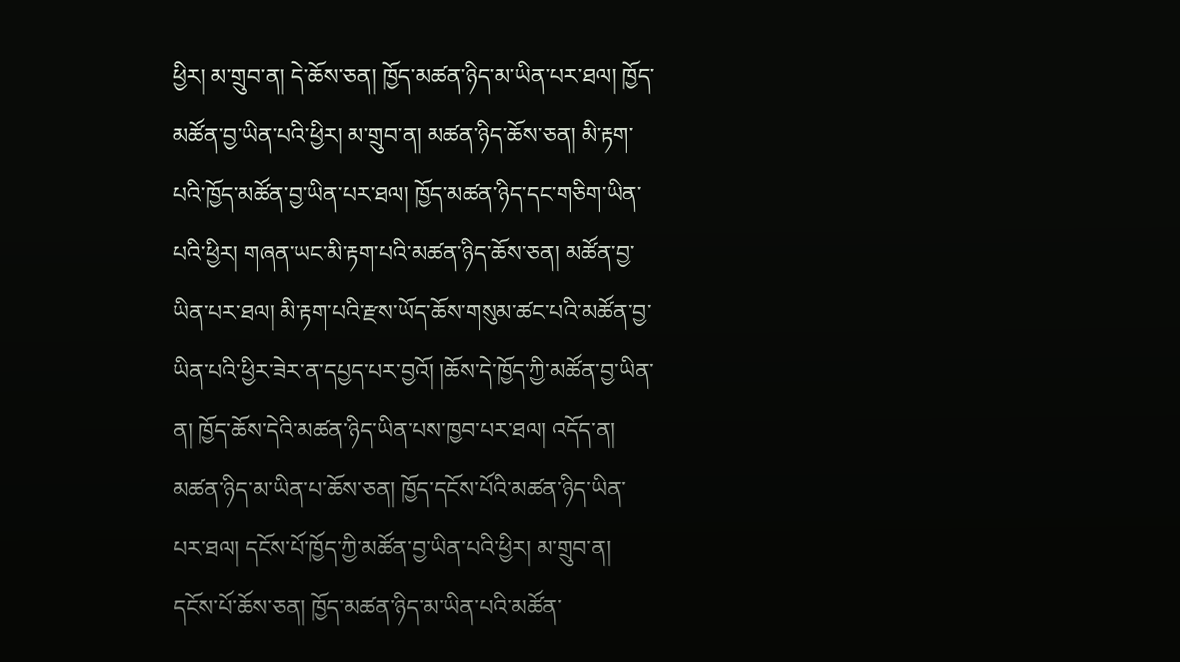ཕྱིར། མ་གྲུབ་ན། དེ་ཆོས་ཅན། ཁྱོད་མཚན་ཉིད་མ་ཡིན་པར་ཐལ། ཁྱོད་མཚོན་བྱ་ཡིན་པའི་ཕྱིར། མ་གྲུབ་ན། མཚན་ཉིད་ཆོས་ཅན། མི་རྟག་པའི་ཁྱོད་མཚོན་བྱ་ཡིན་པར་ཐལ། ཁྱོད་མཚན་ཉིད་དང་གཅིག་ཡིན་པའི་ཕྱིར། གཞན་ཡང་མི་རྟག་པའི་མཚན་ཉིད་ཆོས་ཅན། མཚོན་བྱ་ཡིན་པར་ཐལ། མི་རྟག་པའི་རྫས་ཡོད་ཆོས་གསུམ་ཚང་པའི་མཚོན་བྱ་ཡིན་པའི་ཕྱིར་ཟེར་ན་དཔྱད་པར་བྱའོ། །ཆོས་དེ་ཁྱོད་ཀྱི་མཚོན་བྱ་ཡིན་ན། ཁྱོད་ཆོས་དེའི་མཚན་ཉིད་ཡིན་པས་ཁྱབ་པར་ཐལ། འདོད་ན། མཚན་ཉིད་མ་ཡིན་པ་ཆོས་ཅན། ཁྱོད་དངོས་པོའི་མཚན་ཉིད་ཡིན་པར་ཐལ། དངོས་པོ་ཁྱོད་ཀྱི་མཚོན་བྱ་ཡིན་པའི་ཕྱིར། མ་གྲུབ་ན། དངོས་པོ་ཆོས་ཅན། ཁྱོད་མཚན་ཉིད་མ་ཡིན་པའི་མཚོན་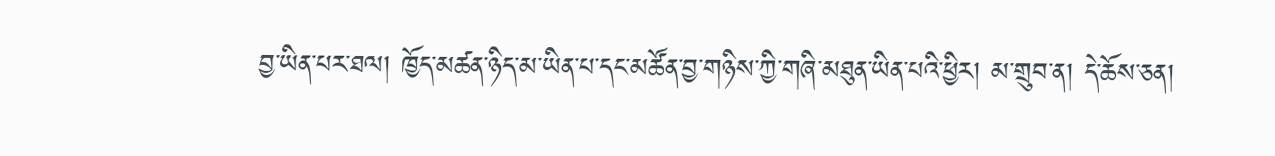བྱ་ཡིན་པར་ཐལ། ཁྱོད་མཚན་ཉིད་མ་ཡིན་པ་དང་མཚོན་བྱ་གཉིས་ཀྱི་གཞི་མཐུན་ཡིན་པའི་ཕྱིར། མ་གྲུབ་ན། དེ་ཆོས་ཅན།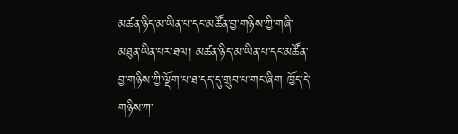མཚན་ཉིད་མ་ཡིན་པ་དང་མཚོན་བྱ་གཉིས་ཀྱི་གཞི་མཐུན་ཡིན་པར་ཐལ། མཚན་ཉིད་མ་ཡིན་པ་དང་མཚོན་བྱ་གཉིས་ཀྱི་ལྡོག་པ་ཐ་དད་དུ་གྲུབ་པ་གང་ཞིག ཁྱོད་དེ་གཉིས་ཀ་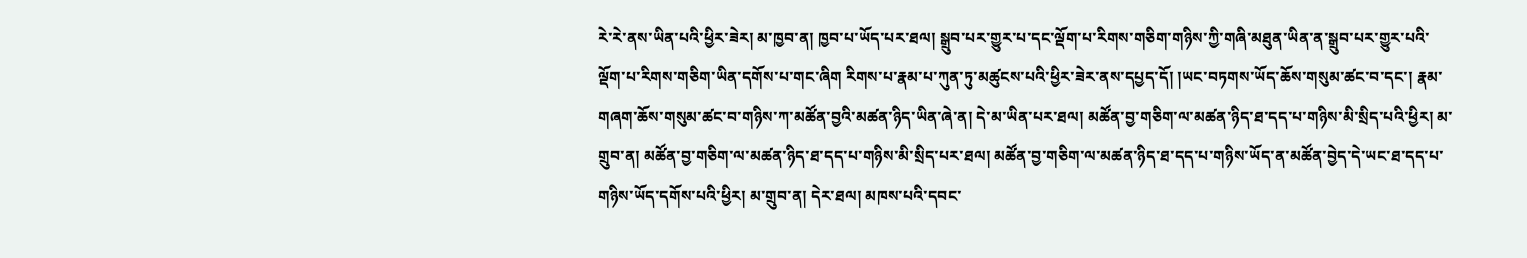རེ་རེ་ནས་ཡིན་པའི་ཕྱིར་ཟེར། མ་ཁྱབ་ན། ཁྱབ་པ་ཡོད་པར་ཐལ། སྒྲུབ་པར་གྱུར་པ་དང་ལྡོག་པ་རིགས་གཅིག་གཉིས་ཀྱི་གཞི་མཐུན་ཡིན་ན་སྒྲུབ་པར་གྱུར་པའི་ལྡོག་པ་རིགས་གཅིག་ཡིན་དགོས་པ་གང་ཞིག རིགས་པ་རྣམ་པ་ཀུན་ཏུ་མཚུངས་པའི་ཕྱིར་ཟེར་ནས་དཔྱད་དོ། །ཡང་བཏགས་ཡོད་ཆོས་གསུམ་ཚང་བ་དང་། རྣམ་གཞག་ཆོས་གསུམ་ཚང་བ་གཉིས་ཀ་མཚོན་བྱའི་མཚན་ཉིད་ཡིན་ཞེ་ན། དེ་མ་ཡིན་པར་ཐལ། མཚོན་བྱ་གཅིག་ལ་མཚན་ཉིད་ཐ་དད་པ་གཉིས་མི་སྲིད་པའི་ཕྱིར། མ་གྲུབ་ན། མཚོན་བྱ་གཅིག་ལ་མཚན་ཉིད་ཐ་དད་པ་གཉིས་མི་སྲིད་པར་ཐལ། མཚོན་བྱ་གཅིག་ལ་མཚན་ཉིད་ཐ་དད་པ་གཉིས་ཡོད་ན་མཚོན་བྱེད་དེ་ཡང་ཐ་དད་པ་གཉིས་ཡོད་དགོས་པའི་ཕྱིར། མ་གྲུབ་ན། དེར་ཐལ། མཁས་པའི་དབང་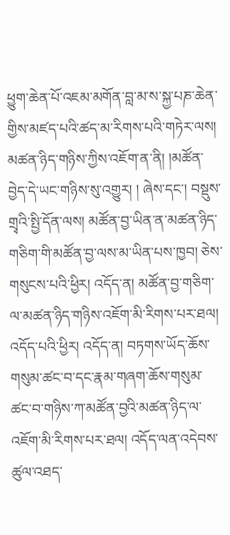ཕྱུག་ཆེན་པོ་འཇམ་མགོན་བླ་མ་ས་སྐྱ་པཎ་ཆེན་གྱིས་མཛད་པའི་ཚད་མ་རིགས་པའི་གཏེར་ལས། མཚན་ཉིད་གཉིས་ཀྱིས་འཇོག་ན་ནི། །མཚོན་བྱེད་དེ་ཡང་གཉིས་སུ་འགྱུར། ། ཞེས་དང་། བསྡུས་གྲྭའི་སྤྱི་དོན་ལས། མཚོན་བྱ་ཡིན་ན་མཚན་ཉིད་གཅིག་གི་མཚོན་བྱ་ལས་མ་ཡིན་པས་ཁྱབ། ཅེས་གསུངས་པའི་ཕྱིར། འདོད་ན། མཚོན་བྱ་གཅིག་ལ་མཚན་ཉིད་གཉིས་འཇོག་མི་རིགས་པར་ཐལ། འདོད་པའི་ཕྱིར། འདོད་ན། བཏགས་ཡོད་ཆོས་གསུམ་ཚང་བ་དང་རྣམ་གཞག་ཆོས་གསུམ་ཚང་བ་གཉིས་ཀ་མཚོན་བྱའི་མཚན་ཉིད་ལ་འཇོག་མི་རིགས་པར་ཐལ། འདོད་ལན་འདེབས་ཚུལ་འཐད་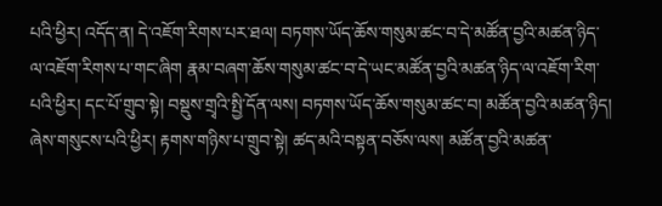པའི་ཕྱིར། འདོད་ན། དེ་འཇོག་རིགས་པར་ཐལ། བཏགས་ཡོད་ཆོས་གསུམ་ཚང་བ་དེ་མཚོན་བྱའི་མཚན་ཉིད་ལ་འཇོག་རིགས་པ་གང་ཞིག རྣམ་བཞག་ཆོས་གསུམ་ཚང་བ་དེ་ཡང་མཚོན་བྱའི་མཚན་ཉིད་ལ་འཇོག་རིག་པའི་ཕྱིར། དང་པོ་གྲུབ་སྟེ། བསྡུས་གྲྭའི་སྤྱི་དོན་ལས། བཏགས་ཡོད་ཆོས་གསུམ་ཚང་བ། མཚོན་བྱའི་མཚན་ཉིད། ཞེས་གསུངས་པའི་ཕྱིར། རྟགས་གཉིས་པ་གྲུབ་སྟེ། ཚད་མའི་བསྟན་བཅོས་ལས། མཚོན་བྱའི་མཚན་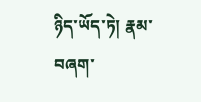ཉིད་ཡོད་ཏེ། རྣམ་བཞག་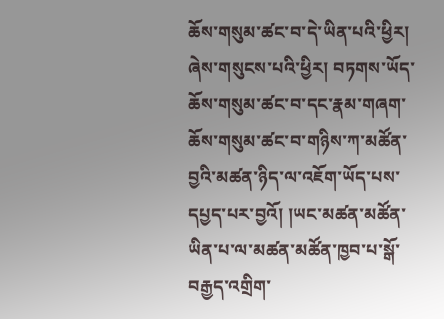ཆོས་གསུམ་ཚང་བ་དེ་ཡིན་པའི་ཕྱིར། ཞེས་གསུངས་པའི་ཕྱིར། བཏགས་ཡོད་ཆོས་གསུམ་ཚང་བ་དང་རྣམ་གཞག་ཆོས་གསུམ་ཚང་བ་གཉིས་ཀ་མཚོན་བྱའི་མཚན་ཉིད་ལ་འཇོག་ཡོད་པས་དཔྱད་པར་བྱའོ། །ཡང་མཚན་མཚོན་ཡིན་པ་ལ་མཚན་མཚོན་ཁྱབ་པ་སྒོ་བརྒྱད་འགྲིག་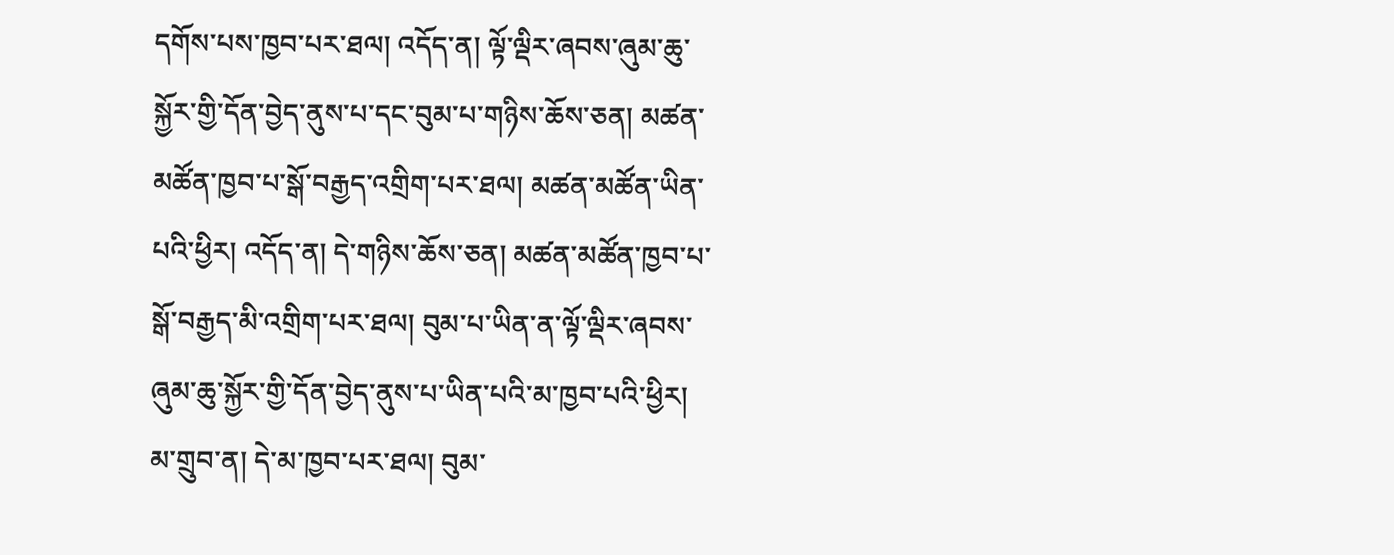དགོས་པས་ཁྱབ་པར་ཐལ། འདོད་ན། ལྟོ་ལྡིར་ཞབས་ཞུམ་ཆུ་སྐྱོར་གྱི་དོན་བྱེད་ནུས་པ་དང་བུམ་པ་གཉིས་ཆོས་ཅན། མཚན་མཚོན་ཁྱབ་པ་སྒོ་བརྒྱད་འགྲིག་པར་ཐལ། མཚན་མཚོན་ཡིན་པའི་ཕྱིར། འདོད་ན། དེ་གཉིས་ཆོས་ཅན། མཚན་མཚོན་ཁྱབ་པ་སྒོ་བརྒྱད་མི་འགྲིག་པར་ཐལ། བུམ་པ་ཡིན་ན་ལྟོ་ལྡིར་ཞབས་ཞུམ་ཆུ་སྐྱོར་གྱི་དོན་བྱེད་ནུས་པ་ཡིན་པའི་མ་ཁྱབ་པའི་ཕྱིར། མ་གྲུབ་ན། དེ་མ་ཁྱབ་པར་ཐལ། བུམ་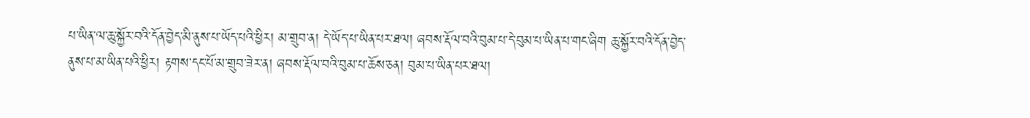པ་ཡིན་ལ་ཆུ་སྐྱོར་བའི་དོན་བྱེད་མི་ནུས་པ་ཡོད་པའི་ཕྱིར། མ་གྲུབ་ན། དེ་ཡོད་པ་ཡིན་པར་ཐལ། ཞབས་རྡོལ་བའི་བུམ་པ་དེ་བུམ་པ་ཡིན་པ་གང་ཞིག ཆུ་སྐྱོར་བའི་དོན་བྱེད་ནུས་པ་མ་ཡིན་པའི་ཕྱིར། རྟགས་དང་པོ་མ་གྲུབ་ཟེར་ན། ཞབས་རྡོལ་བའི་བུམ་པ་ཆོས་ཅན། བུམ་པ་ཡིན་པར་ཐལ།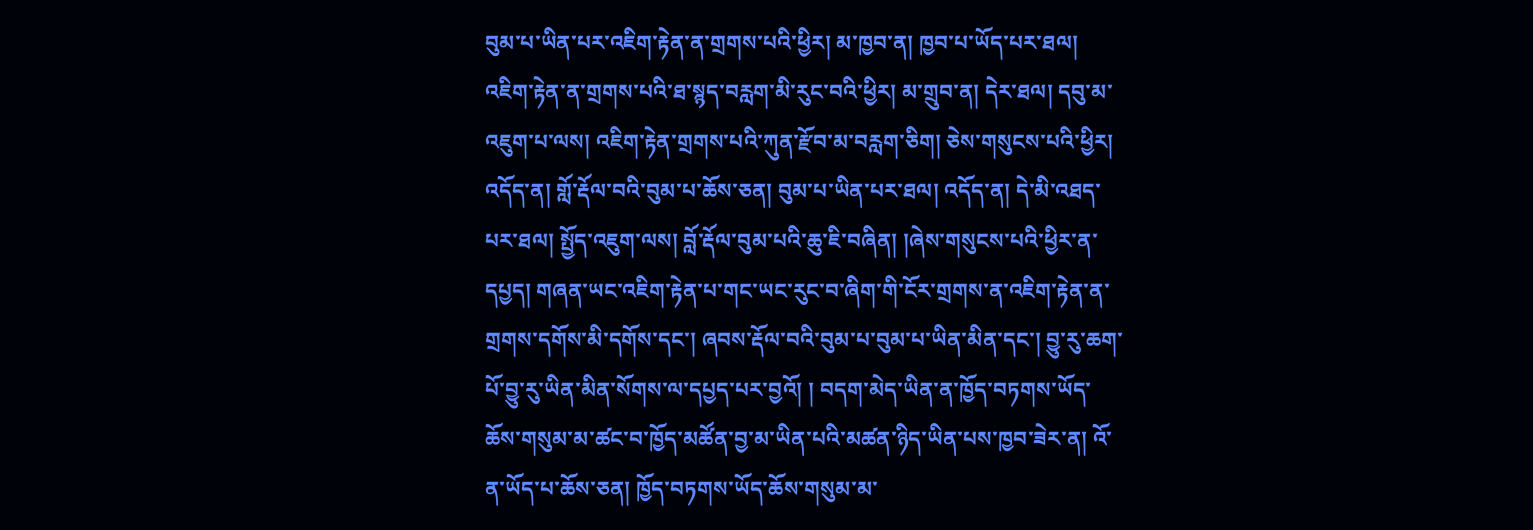བུམ་པ་ཡིན་པར་འཇིག་རྟེན་ན་གྲགས་པའི་ཕྱིར། མ་ཁྱབ་ན། ཁྱབ་པ་ཡོད་པར་ཐལ། འཇིག་རྟེན་ན་གྲགས་པའི་ཐ་སྙད་བརླག་མི་རུང་བའི་ཕྱིར། མ་གྲུབ་ན། དེར་ཐལ། དབུ་མ་འཇུག་པ་ལས། འཇིག་རྟེན་གྲགས་པའི་ཀུན་རྫོབ་མ་བརླག་ཅིག། ཅེས་གསུངས་པའི་ཕྱིར། འདོད་ན། གློ་རྡོལ་བའི་བུམ་པ་ཆོས་ཅན། བུམ་པ་ཡིན་པར་ཐལ། འདོད་ན། དེ་མི་འཐད་པར་ཐལ། སྤྱོད་འཇུག་ལས། བློ་རྡོལ་བུམ་པའི་ཆུ་ཇི་བཞིན། །ཞེས་གསུངས་པའི་ཕྱིར་ན་དཔྱད། གཞན་ཡང་འཇིག་རྟེན་པ་གང་ཡང་རུང་བ་ཞིག་གི་ངོར་གྲགས་ན་འཇིག་རྟེན་ན་གྲགས་དགོས་མི་དགོས་དང་། ཞབས་རྡོལ་བའི་བུམ་པ་བུམ་པ་ཡིན་མིན་དང་། བྱུ་རུ་ཆག་པོ་བྱུ་རུ་ཡིན་མིན་སོགས་ལ་དཔྱད་པར་བྱའོ། ། བདག་མེད་ཡིན་ན་ཁྱོད་བཏགས་ཡོད་ཆོས་གསུམ་མ་ཚང་བ་ཁྱོད་མཚོན་བྱ་མ་ཡིན་པའི་མཚན་ཉིད་ཡིན་པས་ཁྱབ་ཟེར་ན། འོ་ན་ཡོད་པ་ཆོས་ཅན། ཁྱོད་བཏགས་ཡོད་ཆོས་གསུམ་མ་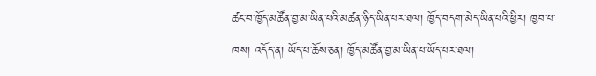ཚང་བ་ཁྱོད་མཚོན་བྱ་མ་ཡིན་པའི་མཚན་ཉིད་ཡིན་པར་ཐལ། ཁྱོད་བདག་མེད་ཡིན་པའི་ཕྱིར། ཁྱབ་པ་ཁས། འདོད་ན། ཡོད་པ་ཆོས་ཅན། ཁྱོད་མཚོན་བྱ་མ་ཡིན་པ་ཡོད་པར་ཐལ།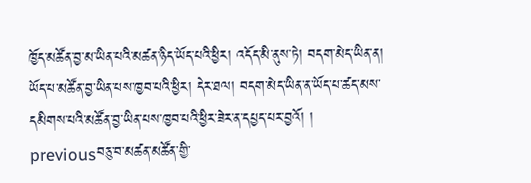ཁྱོད་མཚོན་བྱ་མ་ཡིན་པའི་མཚན་ཉིད་ཡོད་པའི་ཕྱིར། འདོད་མི་ནུས་ཏེ། བདག་མེད་ཡིན་ན། ཡོད་པ་མཚོན་བྱ་ཡིན་པས་ཁྱབ་པའི་ཕྱིར། དེར་ཐལ། བདག་མེད་ཡིན་ན་ཡོད་པ་ཚད་མས་དམིགས་པའི་མཚོན་བྱ་ཡིན་པས་ཁྱབ་པའི་ཕྱིར་ཟེར་ན་དཔྱད་པར་བྱའོ། །
previousབཅུ་བ་མཚན་མཚོན་གྱི་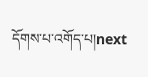དོགས་པ་འགོད་པ།next